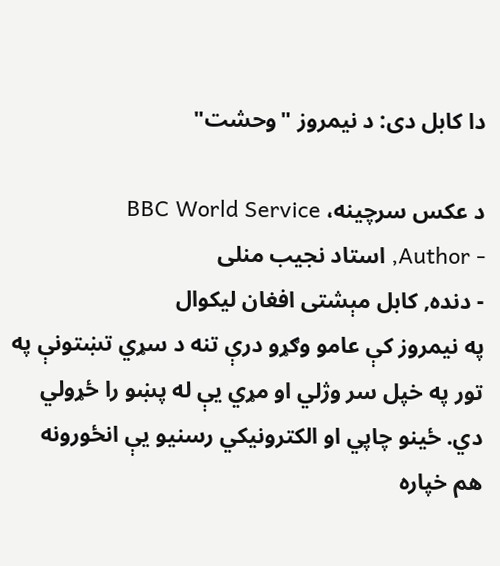دا کابل دى: د نيمروز "وحشت"

د عکس سرچینه، BBC World Service
- Author, استاد نجيب منلى
- دنده, کابل مېشتى افغان ليکوال
په نیمروز کې عامو وګړو درې تنه د سړي تښتونې په تور په خپل سر وژلي او مړي یې له پښو را ځړولي دي. ځینو چاپي او الکترونیکي رسنیو یې انځورونه هم خپاره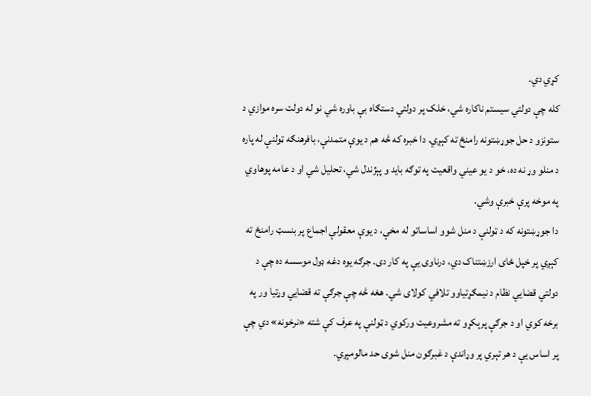کړي دي.
کله چې دولتي سیستم ناکاره شي، خلک پر دولتي دستګاه بې باوره شي نو له دولت سره موازي د ستونزو د حل جوړښتونه رامنځ ته کېږي. دا خبره که څه هم د یوې متمدنې، بافرهنګه ټولنې له پاره د منلو وړ نه ده، خو د یو عیني واقعیت په توګه باید و پېژندل شي، تحلیل شي او د عامه پوهاوي په موخه پرې خبرې وشي.
دا جوړښتونه که د ټولنې د منل شوو اساساتو له مخې، د یوې معقولې اجماع پر بنسټ رامنځ ته کېږي پر خپل ځای ارزښتناک دي، درناوی یې په کار دی. جرګه یوه دغه ډول موسسه ده چې د دولتي قضایي نظام د نیمګړتیاوو تلافي کولای شي. هغه څه چې جرګې ته قضایي وړتیا ور په برخه کوي او د جرګې پرېکړو ته مشروعیت ورکوي د ټولنې په عرف کې شته «نرخونه» دي چې پر اساس یې د هر تېري پر وړاندې د غبرګون منل شوی حد مالومېږي.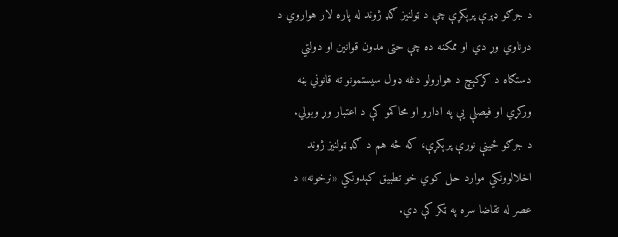د جرګو ډېرې پرېکړې چې د ټولنیز ګډ ژوند له پاره لار هواروي د درناوي وړ دي او ممکنه ده چې حتی مدون قوانین او دولتي دستګاه د کړکېچ د هوارولو دغه ډول سیستمونو ته قانوني بڼه ورکړي او فیصلې یې په ادارو او محاکمو کې د اعتبار وړ وبولي.
د جرګو ځینې نورې پرېکړې، که څه هم د ګډ ټولنیز ژوند اخلالوونکي موارد حل کوي خو تطبیق کېدونکي «نرخونه» د عصر له تقاضا سره په ټکر کې دي.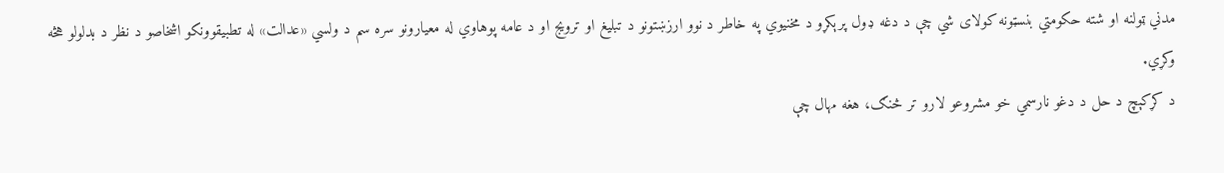مدني ټولنه او شته حکومتي بنسټونه کولای شي چې د دغه ډول پرېکړو د مخنیوي په خاطر د نوو ارزښتونو د تبلیغ او ترویج او د عامه پوهاوي له معیارونو سره سم د ولسي «عدالت» له تطبیقوونکو اشخاصو د نظر د بدلولو هڅه وکړي.
د کړکېچ د حل د دغو نارسمي خو مشروعو لارو تر څنګ، هغه مهال چې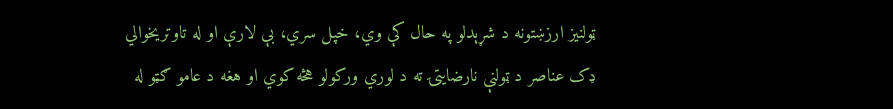ټولنیز ارزښتونه د شړېدلو په حال کې وي، خپل سري، بې لارې او له تاوتریخوالي ډک عناصر د ټولنې نارضایتۍ ته د لوري ورکولو هڅه کوي او هغه د عامو ګټو له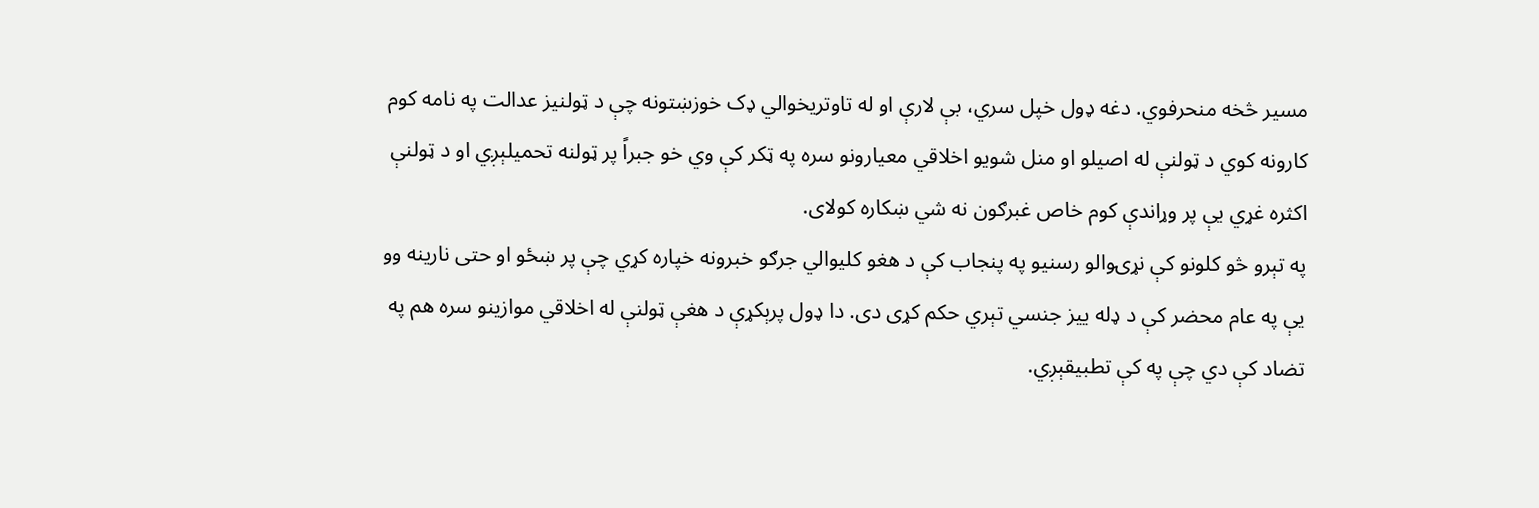مسیر څخه منحرفوي. دغه ډول خپل سري، بې لارې او له تاوتریخوالي ډک خوزښتونه چې د ټولنیز عدالت په نامه کوم کارونه کوي د ټولنې له اصیلو او منل شویو اخلاقي معیارونو سره په ټکر کې وي خو جبراً پر ټولنه تحمیلېږي او د ټولنې اکثره غړي یې پر وړاندې کوم خاص غبرګون نه شي ښکاره کولای.
په تېرو څو کلونو کې نړۍوالو رسنیو په پنجاب کې د هغو کلیوالي جرګو خبرونه خپاره کړي چې پر ښځو او حتی نارینه وو یې په عام محضر کې د ډله ییز جنسي تېري حکم کړی دی. دا ډول پرېکړې د هغې ټولنې له اخلاقي موازینو سره هم په تضاد کې دي چې په کې تطبیقېږي.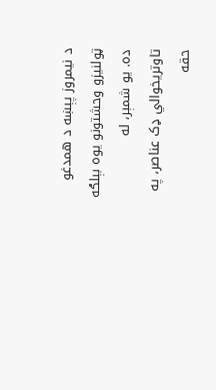د نیمروز پېښه د همدغو ټولنیزو وحشتونو یوه بېلګه ده. یو شمېر، له تاوتریخوالي ډک عناصر، په حقه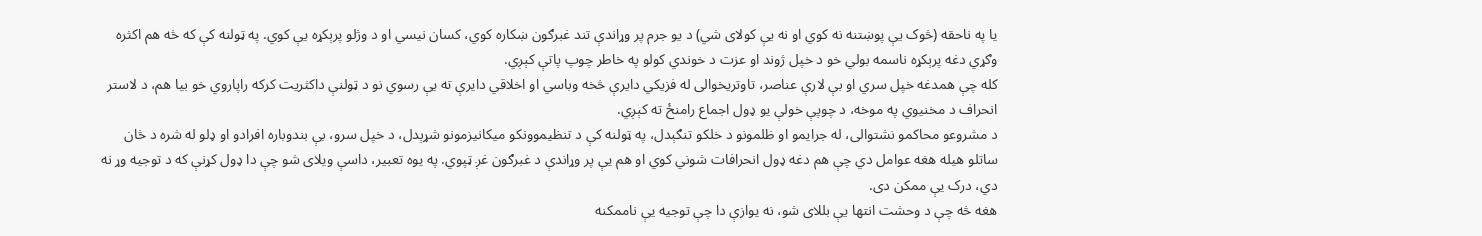یا په ناحقه (څوک یې پوښتنه نه کوي او نه یې کولای شي) د یو جرم پر وړاندې تند غبرګون ښکاره کوي، کسان نیسي او د وژلو پرېکړه یې کوي. په ټولنه کې که څه هم اکثره وګړي دغه پرېکړه ناسمه بولي خو د خپل ژوند او عزت د خوندي کولو په خاطر چوپ پاتې کېږي.
کله چې همدغه خپل سري او بې لارې عناصر، تاوتریخوالی له فزیکي دایرې څخه وباسي او اخلاقي دایرې ته یې رسوي نو د ټولنې داکثریت کرکه راپاروي خو بیا هم، د لاستر انحراف د مخنیوي په موخه، د چوپې خولې یو ډول اجماع رامنځ ته کېږي.
د مشروعو محاکمو نشتوالی، له جرایمو او ظلمونو د خلکو تنګېدل، په ټولنه کې د تنظیموونکو میکانیزمونو شړېدل، د خپل سرو، بې بندوباره افرادو او ډلو له شره د څان ساتلو هیله هغه عوامل دي چې هم دغه ډول انحرافات شوني کوي او هم یې پر وړاندې د غبرګون غږ ټپوي. په یوه تعبیر، داسې ویلای شو چې دا ډول کړنې که د توجیه وړ نه دي، درک یې ممکن دی.
هغه څه چې د وحشت انتها یې بللای شو، نه یوازې دا چې توجیه یې ناممکنه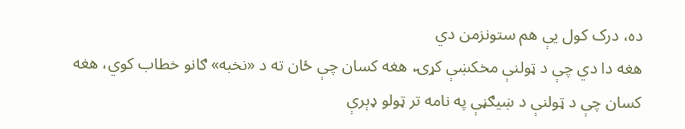ده، درک کول یې هم ستونزمن دي
هغه دا دي چې د ټولنې مخکښې کړۍ، هغه کسان چې ځان ته د «نخبه» ګانو خطاب کوي، هغه کسان چې د ټولنې د ښیګڼې په نامه تر ټولو ډېرې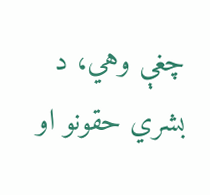چغې وهي، د بشري حقونو او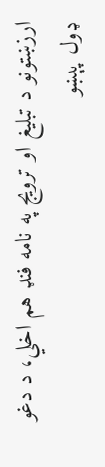ارزښتونو د تبلیغ او ترویج په نامه فنډ هم اخلي، د دغو ډول پېښو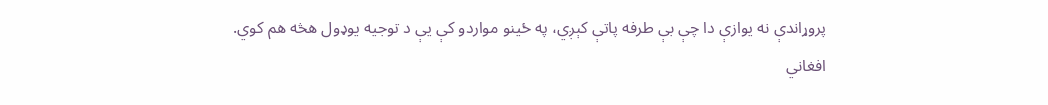پروړاندې نه یوازې دا چې بې طرفه پاتې کېږي، په ځينو مواردو کې یې د توجیه یوډول هڅه هم کوي.
افغاني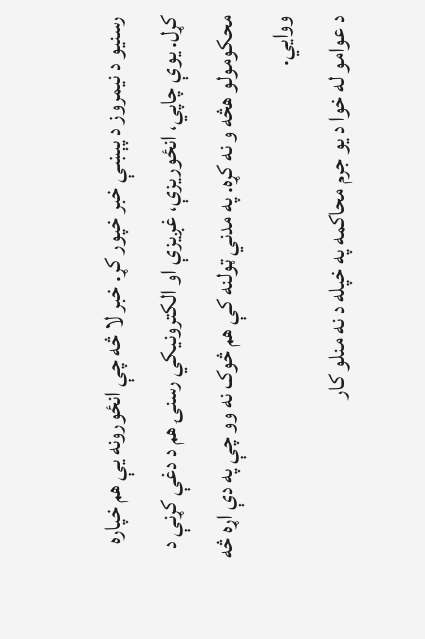رسنیو د نیمروز د پېښې خبر خپور کړ. خبر لا څه چې انځورونه یې هم خپاره کړل. یوې چاپي، انځوریزې، غږیزې او الکترونیکي رسنۍ هم د دغې کړنې د محکومولو هڅه و نه کړه. په مدني ټولنه کې هم څوک نه وو چې په دې اړه څه ووایي.
د عوامو له خوا د یو جرم محاکمه په خپله د نه منلو کار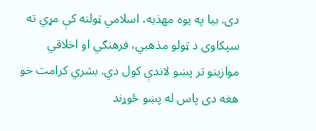دی. بیا په یوه مهذبه، اسلامي ټولنه کې مړي ته سپکاوی د ټولو مذهبي، فرهنګي او اخلاقي موازینو تر پښو لاندې کول دي. بشري کرامت خو هغه دی پاس له پښو ځوړند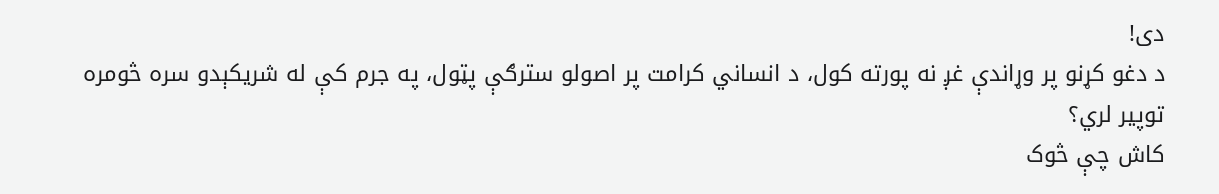دی!
د دغو کړنو پر وړاندې غږ نه پورته کول، د انساني کرامت پر اصولو سترګې پټول، په جرم کې له شریکېدو سره څومره توپیر لري؟
کاش چې څوک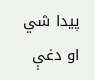پیدا شي او دغې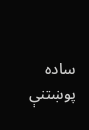ساده پوښتنې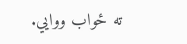ته ځواب ووایي.